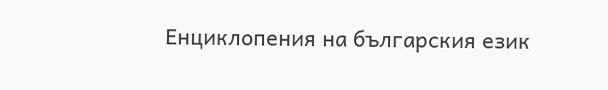Енциклопения на българския език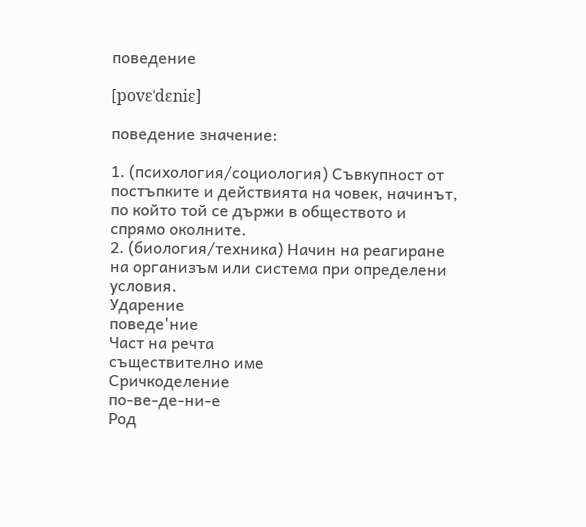поведение

[povɛˈdɛniɛ]

поведение значение:

1. (психология/социология) Съвкупност от постъпките и действията на човек, начинът, по който той се държи в обществото и спрямо околните.
2. (биология/техника) Начин на реагиране на организъм или система при определени условия.
Ударение
поведе'ние
Част на речта
съществително име
Сричкоделение
по-ве-де-ни-е
Род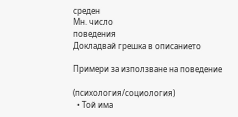среден
Мн. число
поведения
Докладвай грешка в описанието

Примери за използване на поведение

(психология/социология)
  • Той има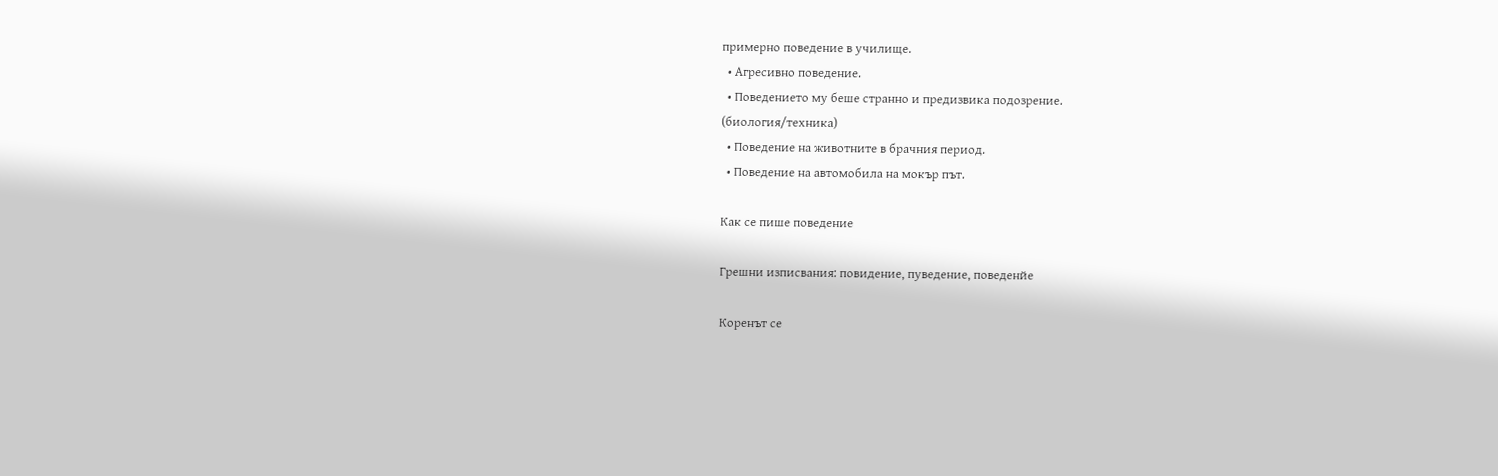примерно поведение в училище.
  • Агресивно поведение.
  • Поведението му беше странно и предизвика подозрение.
(биология/техника)
  • Поведение на животните в брачния период.
  • Поведение на автомобила на мокър път.

Как се пише поведение

Грешни изписвания: повидение, пуведение, поведенйе

Коренът се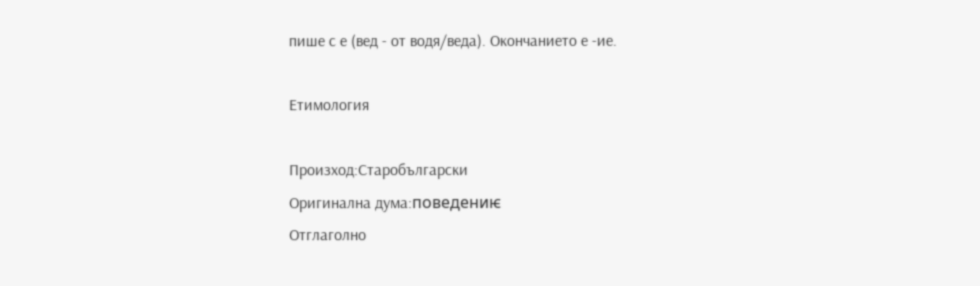пише с е (вед - от водя/веда). Окончанието е -ие.

Етимология

Произход:Старобългарски
Оригинална дума:поведениѥ
Отглаголно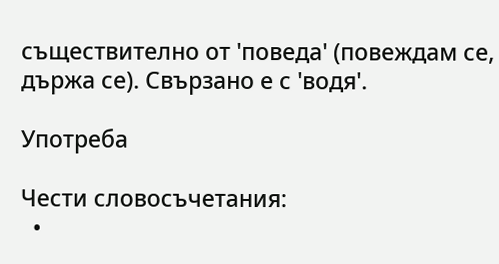съществително от 'поведа' (повеждам се, държа се). Свързано е с 'водя'.

Употреба

Чести словосъчетания:
  •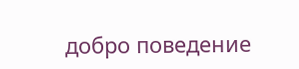добро поведение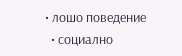• лошо поведение
  • социално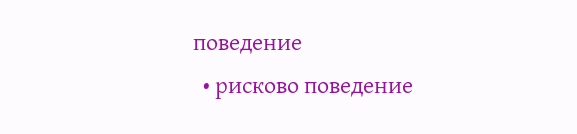поведение
  • рисково поведение